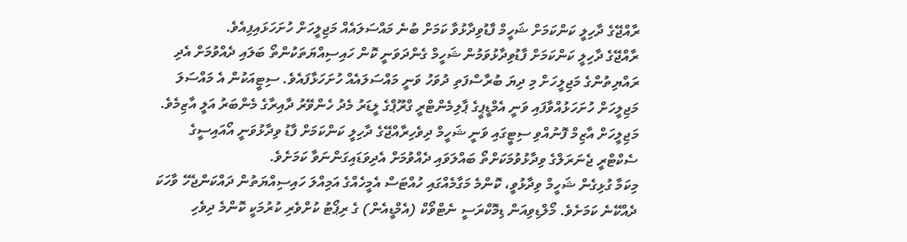ރާއްޖޭގެ ދާހިލީ ކަންކަމަށް ޝަހީމް ފާޑުވިދާޅުވާ ކަމަށް ބުނެ މައްސަލައެއް މަޖިލީހަށް ހުށަހަޅައިފިއެވެ.
ރާއްޖޭގެ ދާހިލީ ކަންކަމަށް ފާޑުވިދާޅުވަމުން ޝަހީމް ގެންދަވަނީ ކޮން ހައިސިއްޔަތަކުންތޯ ބަލައި ދެއްވުމަށް އެދި ރައްޔިތުންގެ މަޖިލީހަށް މި ދިޔަ ބުރާސްފަތި ދުވަހު ވަނީ މައްސަލައެއް ހުށަހަޅާފައެވެ. ސިޓީއަކުން އެ މައްސަލަ މަޖިލީހަށް ހުށަހަޅުއްވާފައި ވަނީ އެމްޑީޕީގެ ޕާލިމެންޓްރީ ގްރޫޕްގެ ލީޑަރު މެދު ހެންވޭރު ދާއިރާގެ މެންބަރު އަލީ އާޒިމެވެ.
މަޖިލީހަށް އާޒިމް ފޮނުއްވި ސިޓީގައި ވަނީ ޝަހީމް ދިވެހިރާއްޖޭގެ ދާހިލީ ކަންކަމަށް ފާޑު ވިދާޅުވަނީ އޯއައިސީގެ ސެކްޓްރީ ޖެނަރަލްގެ ވިދާޅުވުމަކަށްތޯ ބައްލަވައި ދެއްވުމަށް އެދިވަޑައިގަންނަވާ ކަމަށެވެ.
މިކަމާ ގުޅިގެން ޝަހީމް ވިދާޅުވީ، ކޮންމެ މަގާމެއްގައި ހުއްޓަސް އެމީހެއްގެ އަމިއްލަ ހައިސިއްޔަތުން ދައްކަންޖެހޭ ވާހަކަ ދެއްކޭނެ ކަމަށެވެ. މޯލްޑިވިއަން ޑިމޮކްރަސީ ނެޓްވޯކް (އެމްޑީއެން) ގެ ރިޕޯޓު ކުށްވެރި ކުރުމަކީ ކޮންމެ ދިވެހި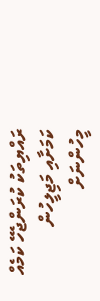ރައްޔިތަކު ކުރަންޖެހޭ ކަމެއް ކަމަށާއި މަޖިލީހުން މީހުންނަށް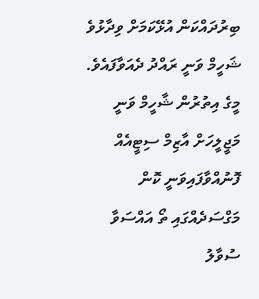ބިރުދައްކަން އުޅޭކަމަށް ވިދާޅުވެ ޝަހީމް ވަނީ ރައްދު ދެއަވާފައެވެ.
މީގެ އިތުރުން ޝާހީމް ވަނީ މަޖީލީހަށް އާޒިމް ސިޓީއެއް ފޮނުއްވާފައިވަނީ ކޮން މަގްސަދެއްގައި ތޯ އައްސަވާ ސުވާލު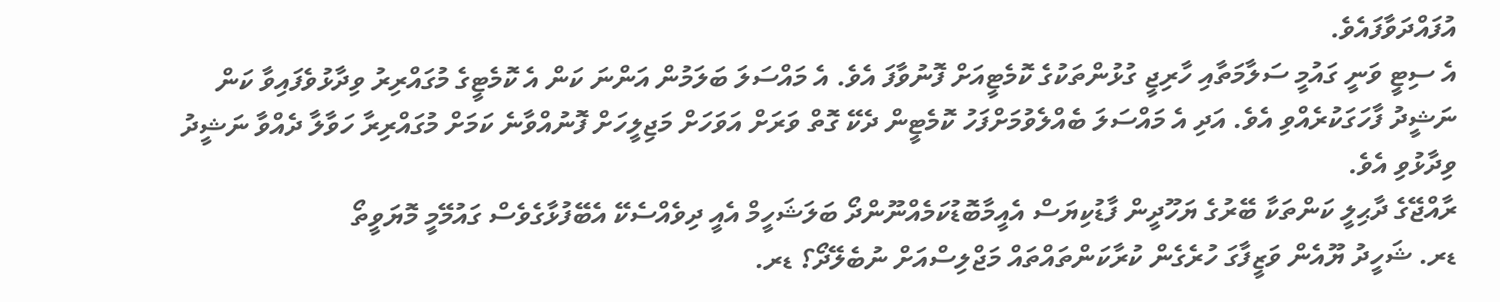އުފައްދަވާފައެވެ.
އެ ސިޓީ ވަނީ ގައުމީ ސަލާމަތާއި ހާރިޖީ ގުޅުންތަކުގެ ކޮމެޓީއަށް ފޮނުވާފަ އެވެ. އެ މައްސަލަ ބަލަމުން އަންނަ ކަން އެ ކޮމެޓީގެ މުގައްރިރު ވިދާޅުވެފައިވާ ކަން ނަޝީދު ފާހަގަކުރެއްވި އެވެ. އަދި އެ މައްސަލަ ބެއްލެވުމަށްފަހު ކޮމެޓީން ދެކޭ ގޮތް ވަރަށް އަވަހަށް މަޖިލީހަށް ފޮނުއްވާނެ ކަމަށް މުގައްރިރާ ހަވާލާ ދެއްވާ ނަޝީދު ވިދާޅުވި އެވެ.
ރާއްޖޭގެ ދާޙިލީ ކަންތަކާ ބޭރުގެ ޔަހޫދީން ފާޑުކިޔަސް އެއީމާބޮޑުކަމެއްނޫންދޯ ބަލަޝަހީމް އެއީ ދިވެއްސެކޭ އެބޭފުޅާގެވެސް ގައުމޭމީ މޮޔަވީތޯ
ޑރ. ޝަހީދު ޔޫއެން ވަޒީފާގަ ހުރެގެން ކުރާކަންތައްތައް މަޖްލިސްއަށް ނުބެލޭދޯ؟ ޑރ.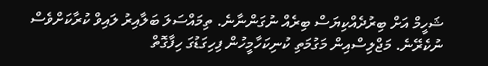ޝަހީމް އަށް ބިރުދެއްކިޔަސް ބިރެއް ނުގަންނާނެ. ތިމައްސަލަ ބަލާއިރު ލައިވް ކުރާކަށްވެސް ނުކެރޭނެ. މަޖްލިސްއިން މަގުމަތި ކުނިކަހާމީހުން ފިހިގަޑުގަ ހިފާގޮތް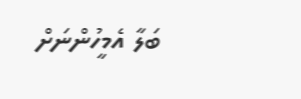ބަލާ އެމީހުންނަށް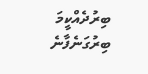ބިރުދެއްކީމަ ބިރުގަނެފާނެ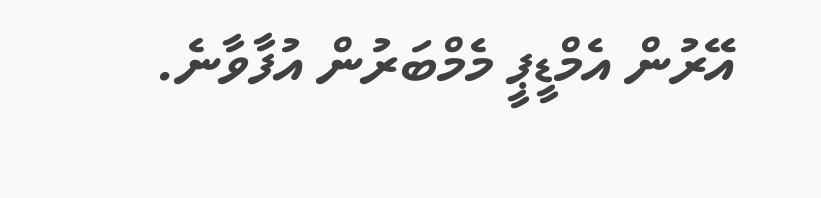އޭރުން އެމްޑީޕީ މެމްބަރުން އުފާވާނެ.